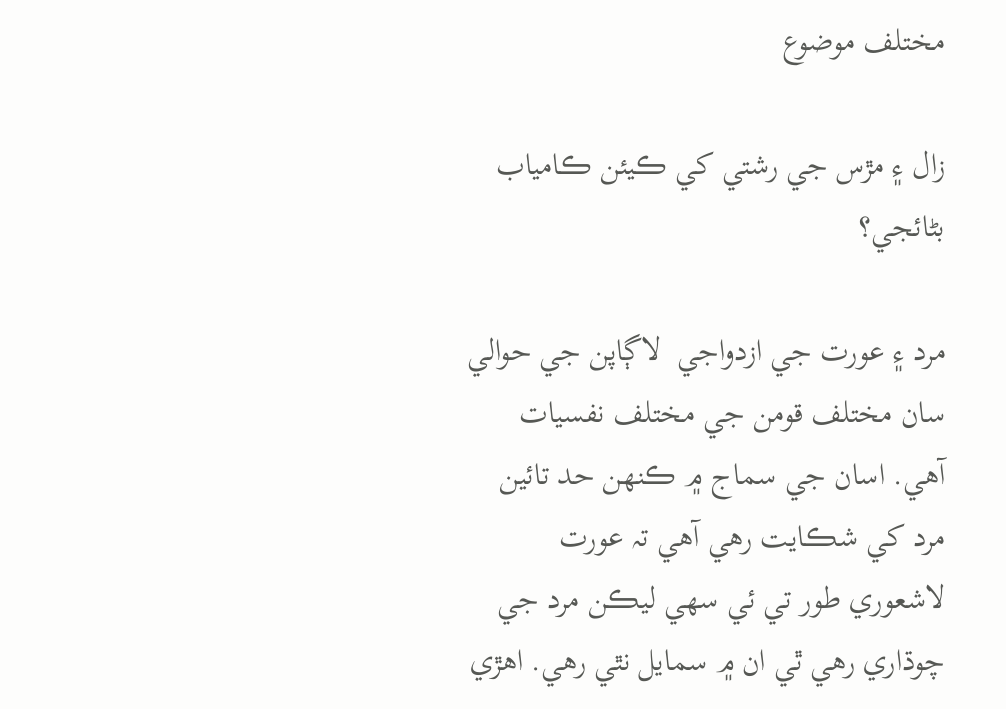مختلف موضوع

زال ۽ مڙس جي رشتي کي ڪيئن ڪامياب بڻائجي؟

مرد ۽ عورت جي ازدواجي  لاڳاپن جي حوالي سان مختلف قومن جي مختلف نفسيات آهي. اسان جي سماج ۾ ڪنهن حد تائين مرد کي شڪايت رهي آهي تہ عورت لاشعوري طور تي ئي سھي ليڪن مرد جي چوڌاري رهي ٿي ان ۾ سمايل نٿي رهي. اهڙي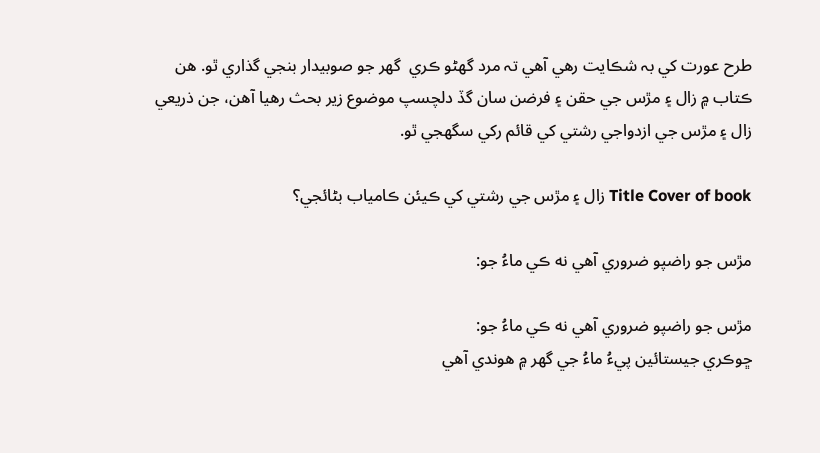طرح عورت کي بہ شڪايت رهي آهي تہ مرد گهڻو ڪري  گهر جو صوبيدار بنجي گذاري ٿو. ھن ڪتاب ۾ زال ۽ مڙس جي حقن ۽ فرضن سان گڏ دلچسپ موضوع زير بحث رھيا آھن، جن ذريعي زال ۽ مڙس جي ازدواجي رشتي کي قائم رکي سگهجي ٿو.

Title Cover of book زال ۽ مڙس جي رشتي کي ڪيئن ڪامياب بڻائجي؟

مڙس جو راضپو ضروري آهي نه ڪي ماءُ جو:

مڙس جو راضپو ضروري آهي نه ڪي ماءُ جو:
ڇوڪري جيستائين پيءُ ماءُ جي گهر ۾ هوندي آهي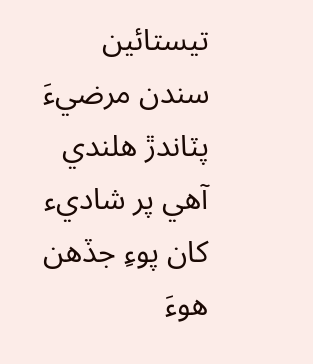تيستائين سندن مرضيءَ پٽاندڙ هلندي آهي پر شاديء کان پوءِ جڏهن هوءَ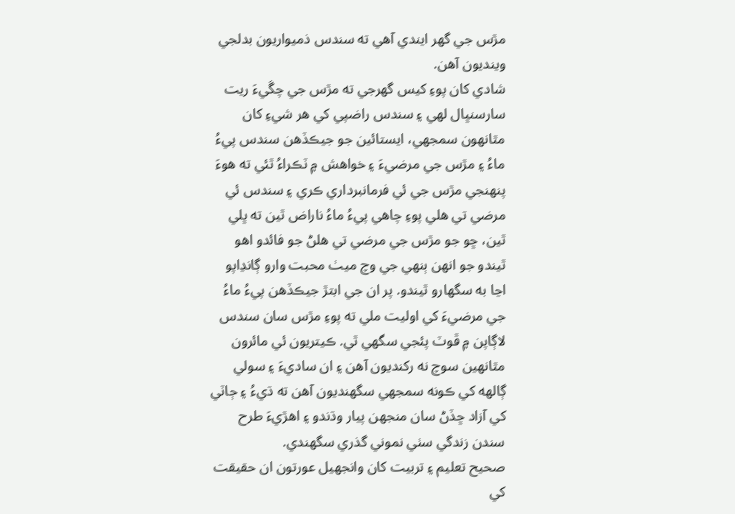مڙس جي گهر ايندي آهي ته سندس ذميواريون بدلجي وينديون آهن.
شادي کان پوءِ کيس گهرجي ته مڙس جي چڱيءَ ريت سارسنڀال لهي ۽ سندس راضپي کي هر شيءِ کان مٿانهون سمجهي، ايستائين جو جيڪڏهن سندس پيءُ ماءُ ۽ مڙس جي مرضيءَ ۽ خواهش ۾ ٽڪراءُ ٿئي ته هوءَ پنهنجي مڙس جي ئي فرمانبرداري ڪري ۽ سندس ئي مرضي تي هلي پوءِ چاهي پيءُ ماءُ ناراض ٿين ته ڀلي ٿين، ڇو جو مڙس جي مرضي تي هلڻ جو فائدو اهو ٿيندو جو انهن ٻنهي جي وچ ميٺ محبت وارو ڳانڍاپو اڃا به سگهارو ٿيندو. پر ان جي ابتڙ جيڪڏهن پيءُ ماءُ جي مرضيءَ کي اوليت ملي ته پوءِ مڙس سان سندس لاڳاپن ۾ ڦوٽ پئجي سگهي ٿي. ڪيتريون ئي مائرون مٿانهين سوچ نه رکنديون آهن ۽ ان ساديءَ ۽ سولي ڳالهه کي ڪونه سمجهي سگهنديون آهن ته ڌيءُ ۽ ڄاٽي کي آزاد ڇڏڻ سان منجهن پيار وڌندو ۽ اهڙيءَ طرح سندن زندگي سٺي نموني گذري سگهندي.
صحيح تعليم ۽ تربيت کان وانجهيل عورتون ان حقيقت کي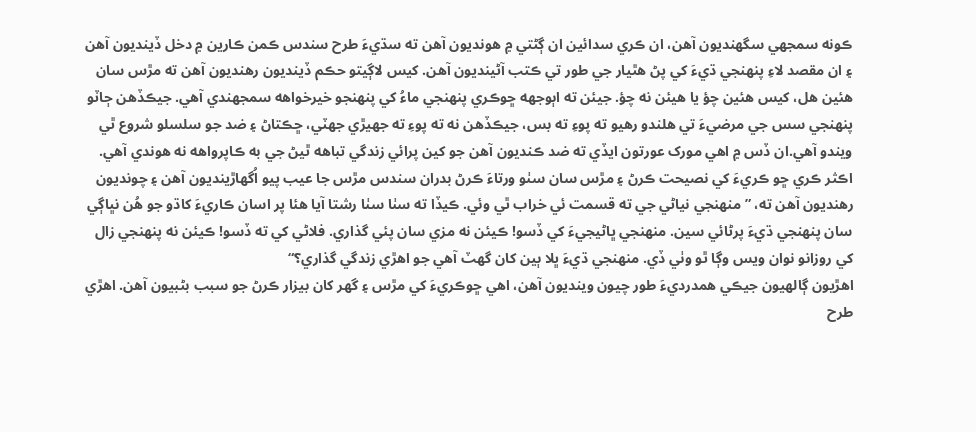ڪونه سمجهي سگهنديون آهن، ان ڪري سدائين ان ڳڻتي ۾ هونديون آهن ته سڌيءَ طرح سندس ڪمن ڪارين ۾ دخل ڏينديون آهن ۽ ان مقصد لاءِ پنهنجي ڌيءَ کي پڻ هٿيار جي طور تي ڪتب آڻينديون آهن. کيس لاڳيتو حڪم ڏينديون رهنديون آهن ته مڙس سان هئين هل، کيس هئين چؤ يا هيئن نه چؤ. جيئن ته اٻوجهه ڇوڪري پنهنجي ماءُ کي پنهنجو خيرخواهه سمجهندي آهي. جيڪڏهن ڄاٽو پنهنجي سس جي مرضيءَ تي هلندو رهيو ته پوءِ ته بس، جيڪڏهن نه ته پوءِ ته جهيڙي جهٽي، ڇڪتاڻ ۽ ضد جو سلسلو شروع ٿي ويندو آهي.ان ڏس ۾ اهي مورک عورتون ايڏي ته ضد ڪنديون آهن جو کين پرائي زندگي تباهه ٿيڻ جي به ڪاپرواهه نه هوندي آهي. اڪثر ڪري ڇو ڪريءَ کي نصيحت ڪرڻ ۽ مڙس سان سٺو ورتاءَ ڪرڻ بدران سندس مڙس جا عيب پيو اُگهاڙينديون آهن ۽ چونديون رهنديون آهن ته، ”منهنجي نياڻي جي ته قسمت ئي خراب ٿي وئي. ڪيڏا ته سٺا سٺا رشتا آيا هئا پر اسان ڪاريءَ کاڌو جو هُن نڀاڳي سان پنهنجي ڌيءَ پرڻائي سين. منهنجي ڀاڻيجيءَ کي ڏسو! ڪيئن نه مزي سان پئي گذاري. فلاڻي کي ته ڏسو! ڪيئن نه پنهنجي زال کي روزانو نوان ويس وڳا ٿو وٺي ڏي. منهنجي ڌيءَ ڀلا ٻين کان گهٽ آهي جو اهڙي زندگي گذاري؟“
اهڙيون ڳالهيون جيڪي همدرديءَ طور چيون وينديون آهن، اهي ڇوڪريءَ کي مڙس ۽ گهر کان بيزار ڪرڻ جو سبب بڻبيون آهن. اهڙي طرح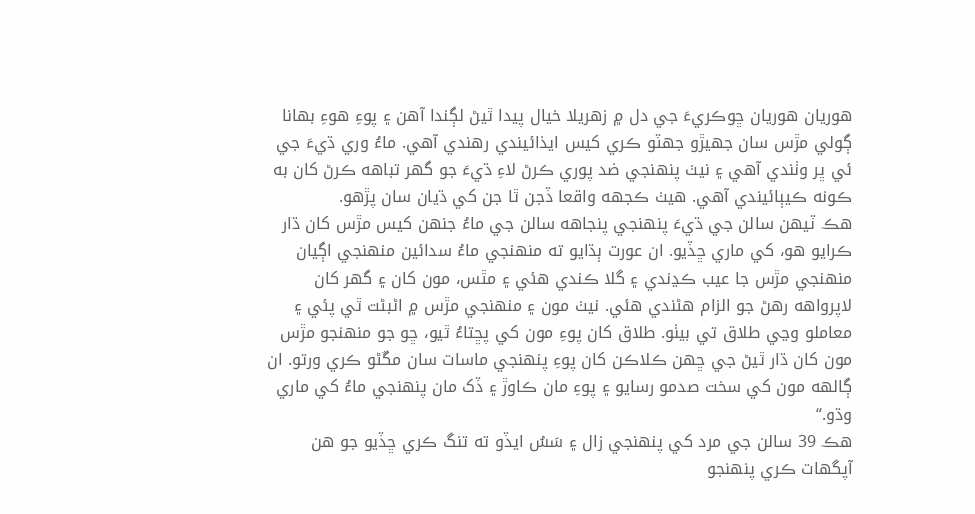هوريان هوريان ڇوڪريءَ جي دل ۾ زهريلا خيال پيدا ٿيڻ لڳندا آهن ۽ پوءِ هوءِ بهانا ڳولي مڙس سان جهيڙو جهٽو ڪري کيس ايذائيندي رهندي آهي. ماءُ وري ڌيءَ جي ئي ڀر وٺندي آهي ۽ نيٺ پنهنجي ضد پوري ڪرڻ لاءِ ڌيءَ جو گهر تباهه ڪرڻ کان به ڪونه ڪيٻائيندي آهي. هيٺ ڪجهه واقعا ڏجن ٿا جن کي ڌيان سان پڙهو.
هڪ ٽيهن سالن جي ڌيءَ پنهنجي پنجاهه سالن جي ماءُ جنهن کيس مڙس کان ڌار ڪرايو هو، کي ماري ڇڏيو. ان عورت ٻڌايو ته منهنجي ماءُ سدائين منهنجي اڳيان منهنجي مڙس جا عيب ڪڍندي ۽ گلا ڪندي هئي ۽ مٿس، مون کان ۽ گهر کان لاپرواهه رهڻ جو الزام هڻندي هئي. نيٺ مون ۽ منهنجي مڙس ۾ اڻبڻت ٿي پئي ۽ معاملو وڃي طلاق تي بيٺو. طلاق کان پوءِ مون کي پڇتاءُ ٿيو، ڇو جو منهنجو مڙس مون کان ڌار ٿيڻ جي ڇهن ڪلاڪن کان پوءِ پنهنجي ماسات سان مڱڻو ڪري ورتو. ان ڳالهه مون کي سخت صدمو رسايو ۽ پوءِ مان ڪاوڙ ۽ ڏک مان پنهنجي ماءُ کي ماري وڌو.“
هڪ 39 سالن جي مرد کي پنهنجي زال ۽ سَسُ ايڏو ته تنگ ڪري ڇڏيو جو هن آپگهات ڪري پنهنجو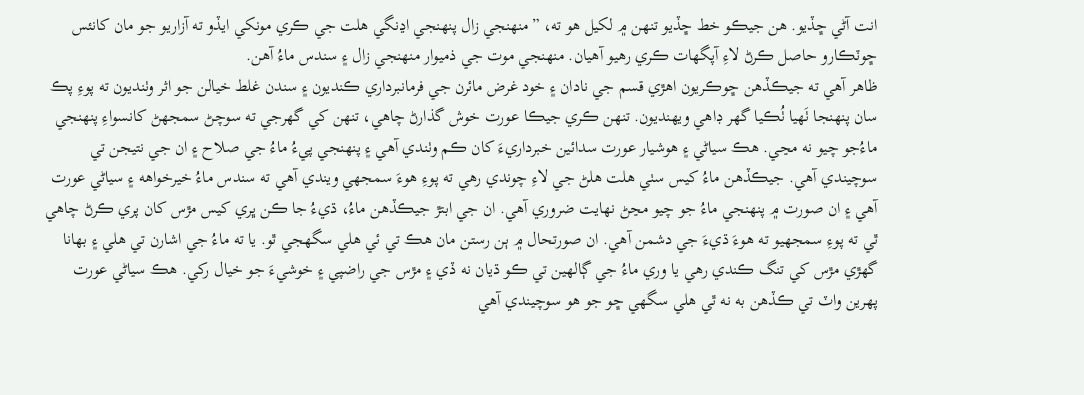انت آڻي ڇڏيو. هن جيڪو خط ڇڏيو تنهن ۾ لکيل هو ته، ”منهنجي زال پنهنجي اڍنگي هلت جي ڪري مونکي ايڏو ته آزاريو جو مان کانئس ڇوٽڪارو حاصل ڪرڻ لاءِ آپگهات ڪري رهيو آهيان. منهنجي موت جي ذميوار منهنجي زال ۽ سندس ماءُ آهن.
ظاهر آهي ته جيڪڏهن ڇوڪريون اهڙي قسم جي نادان ۽ خود غرض مائرن جي فرمانبرداري ڪنديون ۽ سندن غلط خيالن جو اثر وٺنديون ته پوءِ پڪ سان پنهنجا ٺَهيا ٺُڪيا گهر ڊاهي ويهنديون. تنهن ڪري جيڪا عورت خوش گذارڻ چاهي، تنهن کي گهرجي ته سوچڻ سمجهڻ کانسواءِ پنهنجي ماءُجو چيو نه مڃي. هڪ سياڻي ۽ هوشيار عورت سدائين خبرداريءَ کان ڪم وٺندي آهي ۽ پنهنجي پيءُ ماءُ جي صلاح ۽ ان جي نتيجن تي سوچيندي آهي. جيڪڏهن ماءُ کيس سٺي هلت هلڻ جي لاءِ چوندي رهي ته پوءِ هوءَ سمجهي ويندي آهي ته سندس ماءُ خيرخواهه ۽ سياڻي عورت آهي ۽ ان صورت ۾ پنهنجي ماءُ جو چيو مڃڻ نهايت ضروري آهي. ان جي ابتڙ جيڪڏهن ماءُ، ڌيءُ جا ڪن ڀري کيس مڙس کان پري ڪرڻ چاهي ٿي ته پوءِ سمجهيو ته هوءَ ڌيءَ جي دشمن آهي. ان صورتحال ۾ ٻن رستن مان هڪ تي ئي هلي سگهجي ٿو. يا ته ماءُ جي اشارن تي هلي ۽ بهانا گهڙي مڙس کي تنگ ڪندي رهي يا وري ماءُ جي ڳالهين تي ڪو ڌيان نه ڏي ۽ مڙس جي راضپي ۽ خوشيءَ جو خيال رکي. هڪ سياڻي عورت پهرين واٽ تي ڪڏهن به نه ٿي هلي سگهي ڇو جو هو سوچيندي آهي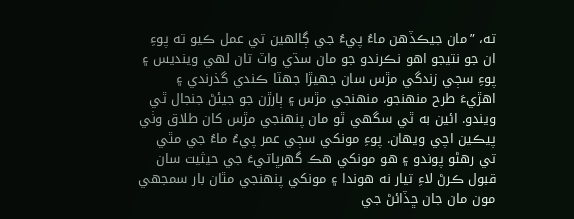ته، ”مان جيڪڏهن ماءُ پيءُ جي ڳالهين تي عمل ڪيو ته پوءِ ان جو نتيجو اهو نڪرندو جو مان سڌي واٽ تان لهي وينديس ۽ پوءِ سڄي زندگي مڙس سان جهيڙا جهٽا ڪندي گذرندي ۽ اهڙيءَ طرح منهنجو، منهنجي مڙس ۽ ٻارڙن جو جيئڻ جنجال ٿي ويندو. ائين به ٿي سگهي ٿو مان پنهنجي مڙس کان طلاق وٺي پيڪين اچي ويهان. پوءِ مونکي سڄي عمر پيءُ ماءُ جي مٿي تي رهڻو پوندو ۽ هو مونکي هڪ گهرڀاتيءَ جي حيثيت سان قبول ڪرڻ لاءِ تيار نه هوندا ۽ مونکي پنهنجي مٿان بار سمجهي مون مان جان ڇڏائڻ جي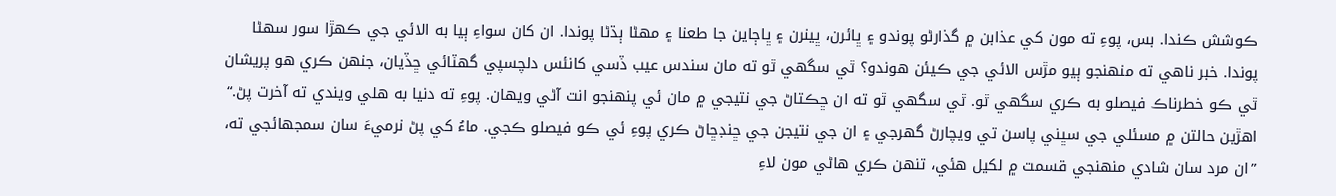ڪوشش ڪندا. بس، پوءِ ته مون کي عذابن ۾ گذارڻو پوندو ۽ ڀائرن، ڀينرن ۽ ڀاڄاين جا طعنا ۽ مهڻا ٻڌڻا پوندا. ان کان سواءِ ٻيا به الائي جي ڪهڙا سور سهڻا پوندا. خبر ناهي ته منهنجو ٻيو مڙس الائي جي ڪيئن هوندو؟ ٿي سگهي ٿو ته مان سندس عيب ڏسي کانئس دلچسپي گهٽائي ڇڏيان، جنهن ڪري هو پريشان ٿي ڪو خطرناڪ فيصلو به ڪري سگهي ٿو. ٿي سگهي ٿو ته ان ڇڪتاڻ جي نتيجي ۾ مان ئي پنهنجو انت آڻي ويهان. پوءِ ته دنيا به هلي ويندي ته آخرت پڻ.“
اهڙين حالتن ۾ مسئلي جي سڀني پاسن تي ويچارڻ گهرجي ۽ ان جي نتيجن جي ڇنڊڇاڻ ڪري پوءِ ئي ڪو فيصلو ڪجي. ماءُ کي پڻ نرميءَ سان سمجهائجي ته، ”ان مرد سان شادي منهنجي قسمت ۾ لکيل هئي، تنهن ڪري هاڻي مون لاءِ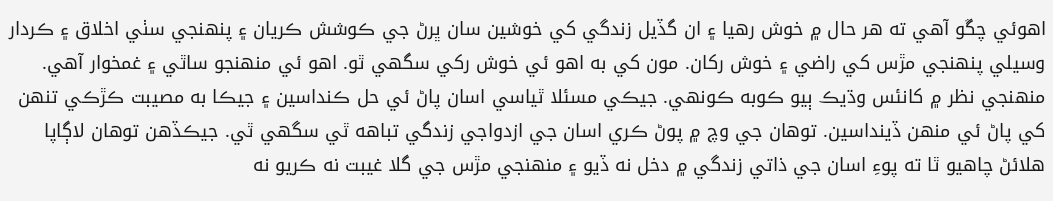اهوئي چڱو آهي ته هر حال ۾ خوش رهيا ۽ ان گڏيل زندگي کي خوشين سان ڀرڻ جي ڪوشش ڪريان ۽ پنهنجي سٺي اخلاق ۽ ڪردار وسيلي پنهنجي مڙس کي راضي ۽ خوش رکان. مون کي به اهو ئي خوش رکي سگهي ٿو. اهو ئي منهنجو ساٿي ۽ غمخوار آهي. منهنجي نظر ۾ کانئس وڌيڪ ٻيو ڪوبه ڪونهي. جيڪي مسئلا ٿياسي اسان پاڻ ئي حل ڪنداسين ۽ جيڪا به مصيبت ڪڙڪي تنهن کي پاڻ ئي منهن ڏينداسين. توهان جي وچ ۾ پوڻ ڪري اسان جي ازدواجي زندگي تباهه ٿي سگهي ٿي. جيڪڏهن توهان لاڳاپا هلائڻ چاهيو ٿا ته پوءِ اسان جي ذاتي زندگي ۾ دخل نه ڏيو ۽ منهنجي مڙس جي گلا غيبت نه ڪريو نه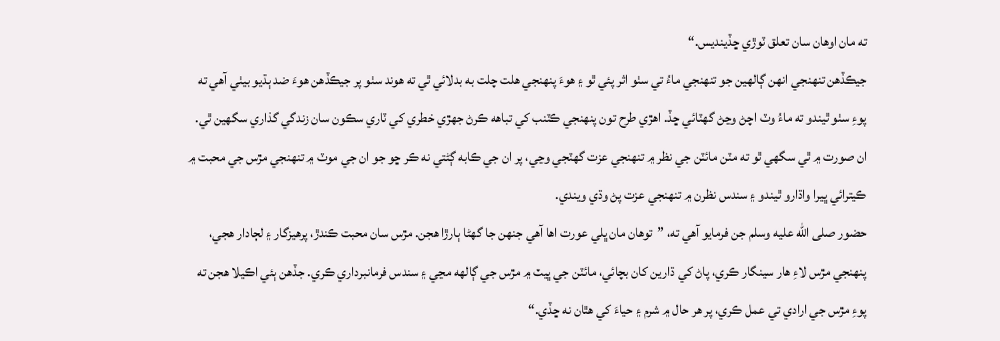ته مان اوهان سان تعلق ٽوڙي ڇڏينديس.“
جيڪڏهن تنهنجي انهن ڳالهين جو تنهنجي ماءُ تي سٺو اثر پئي ٿو ۽ هوءَ پنهنجي هلت چلت به بدلائي ٿي ته هوند سٺو پر جيڪڏهن هوءَ ضد ٻڌيو بيٺي آهي ته پوءِ سٺو ٿيندو ته ماءُ وٽ اچڻ وڃڻ گهٽائي ڇڏ. اهڙي طرح تون پنهنجي ڪٽنب کي تباهه ڪرڻ جهڙي خطري کي ٽاري سڪون سان زندگي گذاري سگهين ٿي. ان صورت ۾ ٿي سگهي ٿو ته مٽن مائٽن جي نظر ۾ تنهنجي عزت گهٽجي وڃي، پر ان جي ڪابه ڳڻتي نه ڪر ڇو جو ان جي موٽ ۾ تنهنجي مڙس جي محبت ۾ ڪيترائي ڀيرا واڌارو ٿيندو ۽ سندس نظرن ۾ تنهنجي عزت پڻ وڌي ويندي.
حضور صلى الله عليه وسلم جن فرمايو آهي ته، ”توهان مان ڀلي عورت اها آهي جنهن جا گهڻا ٻارڙا هجن. مڙس سان محبت ڪندڙ، پرهيزگار ۽ لڄادار هجي، پنهنجي مڙس لاءِ هار سينگار ڪري، پاڻ کي ڌارين کان بچائي، مائٽن جي ڀيٽ ۾ مڙس جي ڳالهه مڃي ۽ سندس فرمانبرداري ڪري. جڏهن ٻئي اڪيلا هجن ته پوءِ مڙس جي ارادي تي عمل ڪري، پر هر حال ۾ شرم ۽ حياءَ کي هٿان نه ڇڏي.“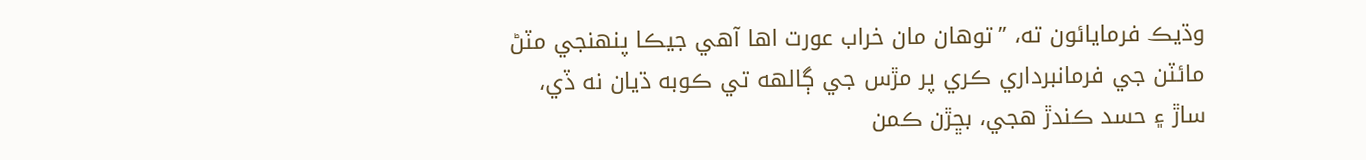وڌيڪ فرمايائون ته، ”توهان مان خراب عورت اها آهي جيڪا پنهنجي مٽڻ مائٽن جي فرمانبرداري ڪري پر مڙس جي ڳالهه تي ڪوبه ڌيان نه ڏي، ساڙ ۽ حسد ڪندڙ هجي، بڇڙن ڪمن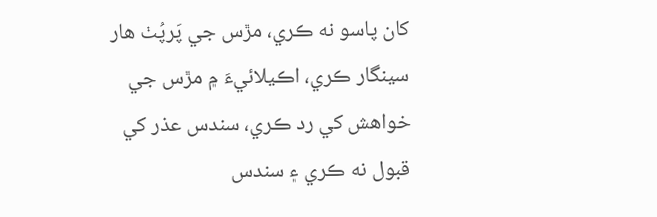کان پاسو نه ڪري، مڙس جي پَرپُٺ هار سينگار ڪري، اڪيلائيءَ ۾ مڙس جي خواهش کي رد ڪري، سندس عذر کي قبول نه ڪري ۽ سندس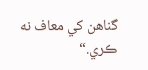گناهن کي معاف نه ڪري.“